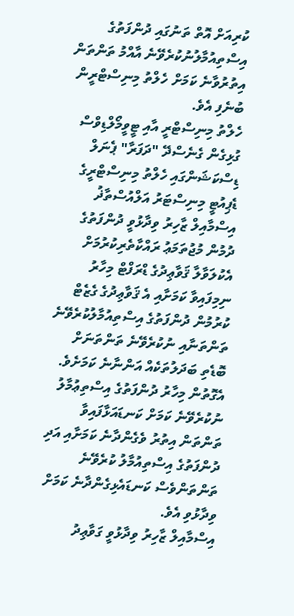ކުރިއަށް އޮތް ތަނުގައި ދުންފަތުގެ އިސްތިއުމާލުނުކުރެވޭނެ އާއްމު ތަންތަން އިތުރުވާނެ ކަމަށް ހެލްތު މިނިސްޓްރީން ބުނެފި އެވެ.
ހެލްތު މިނިސްޓްރީ އާއި ޓީވީމޯލްޑިވްސް ގުޅިގެން ގެނެސްދޭ "ދަފަރާ" ޕެނަލް ޑިސްކަޝަންގައި ހެލްތު މިނިސްޓްރީގެ ޑެޕިއުޓީ މިނިސްޓަރު އަލްއުސްތާޛު އިސްމާއިލް ޒާހިރު ވިދާޅުވީ ދުންފަތުގެ ދުމުން މުޖުތަމަޢު ރައްކާތެރިކުރުމަށް އެކުލަވާލާ ޤަވާޢިދުގެ ޑްރަފްޓް މިހާރު ނިމިފައިވާ ކަމަށާއި އެ ޤަވާޢިދުގެ ގެޒެޓް ކުރުމުން ދުންފަތުގެ އިސްތިއުމާލުކުރެވޭނެ ތަންތަނާއި ނުކުރެވޭނެ ތަންތަނަށް ބޮޑެތި ބަދަލުތަކެއް އަންނާނެ ކަމަށެވެ.
އެގޮތުން މިހާރު ދުންފަތުގެ އިސްތިޢުމާލު ނުކުރެވޭނެ ކަމަށް ކަނޑައަޅާފައިވާ ތަންތަން އިތުރު ވެގެންދާނެ ކަމަށާއި އަދި ދުންފަތުގެ އިސްތިއުމާލު ކުރެވޭނެ ތަންތަންވެސް ކަނޑައެޅިގެންދާނެ ކަމަށް ވިދާޅުވި އެވެ.
އިސްމާއިލް ޒާހިރު ވިދާޅުވީ ގަވާޢިދު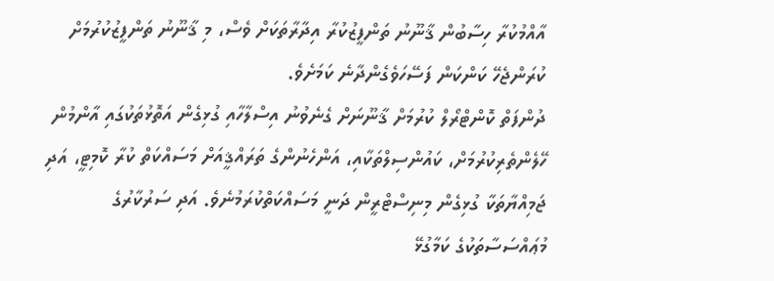އާއްމުކުރާ ހިސާބުން ޤާނޫނު ތަންފީޒުކުރާ އިދާރާތަކަށް ވެސް، މި ޤާނޫނު ތަންފީޒުކުރުމަށް ކުރަންޖެހޭ ކަންކަން ފަސޭހަވެގެންދާނެ ކަމަށެވެ.
ދުންފަތް ކޮންޓްރޯލް ކުރުމަށް ޤާނޫނަށް ގެނެވުނު އިސްލާހާއި ގުޅިގެން އަތޮޅުތަކުގައި އާންމުން ހޭލެންތެރިކުރުމަށް، ކައުންސިލްތަކާއި، އަންހެނުންގެ ތަރައްޤީއަށް މަސައްކަތް ކުރާ ކޮމިޓީ، އަދި ޖަމިއްޔާތަކާ ގުޅިގެން މިނިސްޓްރީން ދަނީ މަސައްކަތްކުރަމުނެވެ. އަދި ސަރުކާރުގެ މުޢައްސަސާތަކުގެ ކަމާގުޅޭ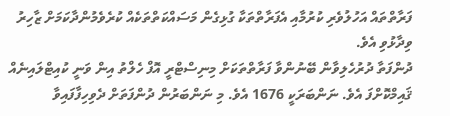ފަރާތްތައް އަހުލުވެރި ކުރުމާއި އެފަރާތްތަކާ ގުޅިގެން މަސައްކަތްތަކެއް ކުރެވެމުންދާކަމަށް ޒާހިރު ވިދާޅުވި އެވެ.
ދުންފަތާ ދުރުހެލިވާން ބޭނުންވާ ފަރާތްތަކަށް މިނިސްޓްރީ އޮފް ހެލްތު އިން ވަނީ ކުއިޓްލައިނެއް ޤައިމްކޮށްފަ އެވެ. ނަންބަރަކީ 1676 އެވެ. މި ނަންބަރުން ދުންފަތަށް ދެވިހިފާފައިވާ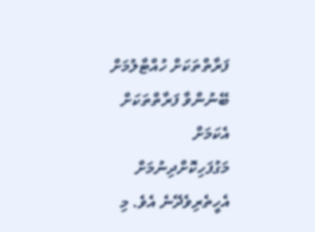ފަރާތްތަކަށް ހުއްޓާލުމަށް ބޭނުންވާ ފަރާތްތަކަށް އެކަމަށް މަގުފަހިކޮށްދިނުމަށް އެހީތެރިވެދޭނެ އެވެ. މި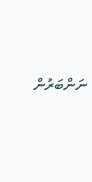ނަންބަރުން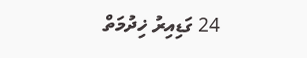24 ގަޑިއިރު ޚިދުމަތް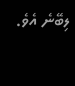ލިބޭނެ އެވެ.